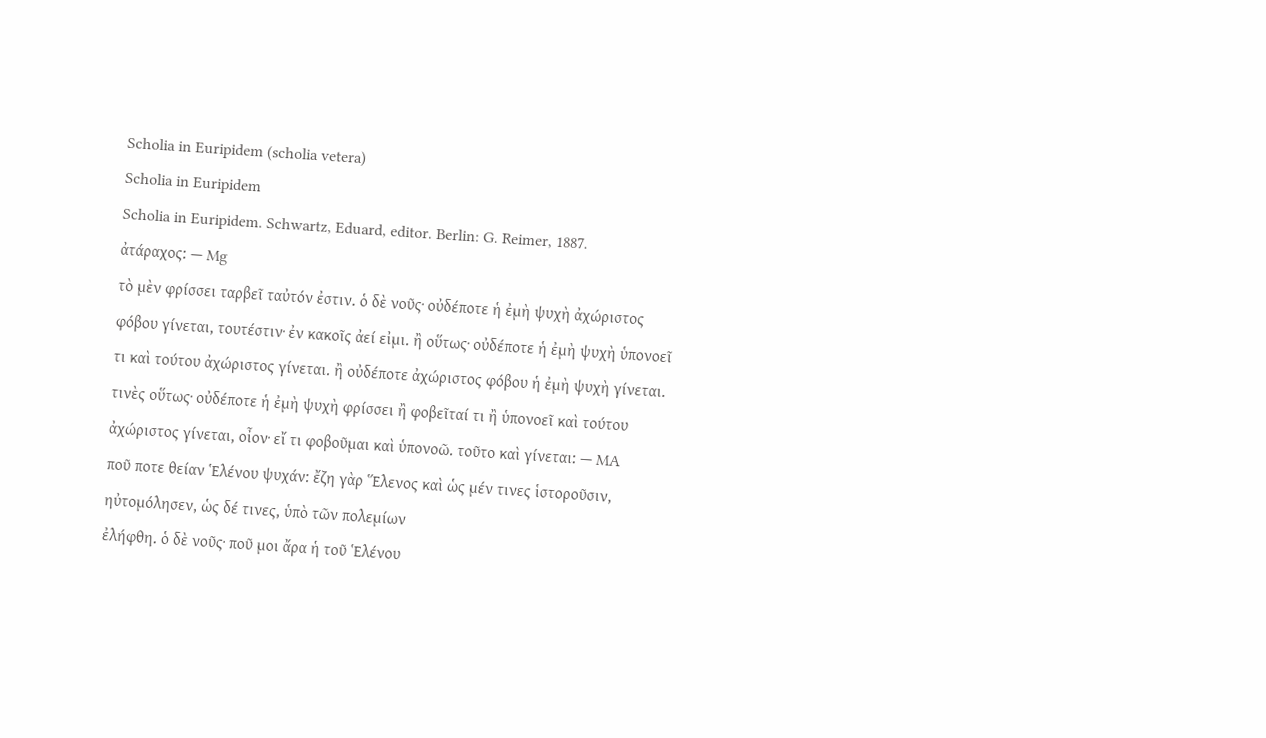Scholia in Euripidem (scholia vetera)
Scholia in Euripidem
Scholia in Euripidem. Schwartz, Eduard, editor. Berlin: G. Reimer, 1887.
ἀτάραχος: — Mg
τὸ μὲν φρίσσει ταρβεῖ ταὐτόν ἐστιν. ὁ δὲ νοῦς· οὐδέποτε ἡ ἐμὴ ψυχὴ ἀχώριστος φόβου γίνεται, τουτέστιν· ἐν κακοῖς ἀεί εἰμι. ἢ οὕτως· οὐδέποτε ἡ ἐμὴ ψυχὴ ὑπονοεῖ τι καὶ τούτου ἀχώριστος γίνεται. ἢ οὐδέποτε ἀχώριστος φόβου ἡ ἐμὴ ψυχὴ γίνεται. τινὲς οὕτως· οὐδέποτε ἡ ἐμὴ ψυχὴ φρίσσει ἢ φοβεῖταί τι ἢ ὑπονοεῖ καὶ τούτου ἀχώριστος γίνεται, οἶον· εἴ τι φοβοῦμαι καὶ ὑπονοῶ. τοῦτο καὶ γίνεται: — MA
ποῦ ποτε θείαν Ἑλένου ψυχάν: ἔζη γὰρ Ἕλενος καὶ ὡς μέν τινες ἱστοροῦσιν, ηὐτομόλησεν, ὡς δέ τινες, ὑπὸ τῶν πολεμίων
ἐλήφθη. ὁ δὲ νοῦς· ποῦ μοι ἄρα ἡ τοῦ Ἑλένου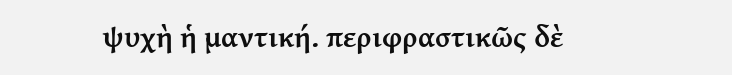ψυχὴ ἡ μαντική. περιφραστικῶς δὲ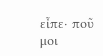εἶπε· ποῦ μοι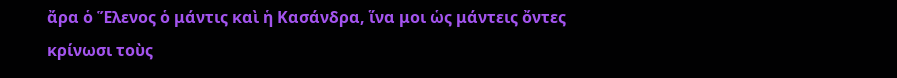ἄρα ὁ Ἕλενος ὁ μάντις καὶ ἡ Κασάνδρα, ἵνα μοι ὡς μάντεις ὄντες κρίνωσι τοὺς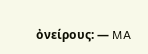ὀνείρους: — MA